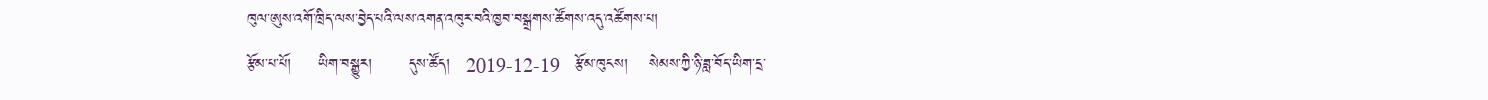ཁུལ་ཨུས་འགོ་ཁྲིད་ལས་བྱེད་པའི་ལས་འགན་འཁུར་བའི་ཁྱབ་བསྒྲགས་ཚོགས་འདུ་འཚོགས་པ།
རྩོམ་པ་པོ།     ཡིག་བསྒྱུར།       དུས་ཚོད།   2019-12-19   རྩོམ་ཁུངས།    སེམས་ཀྱི་ཉི་ཟླ་བོད་ཡིག་དྲ་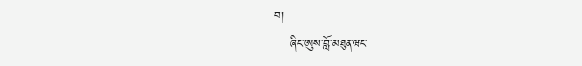བ།
    ཞིང་ཨུས་བློ་མཐུན་ཝང་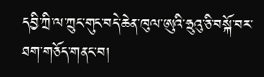དབྱི་ཀྲི་ལ་ཀྲུང་གུང་བདེ་ཆེན་ཁུལ་ཨུའི་ཧྲུའུ་ཅི་བསྐོ་བར་ཐག་གཅོད་གནང་བ།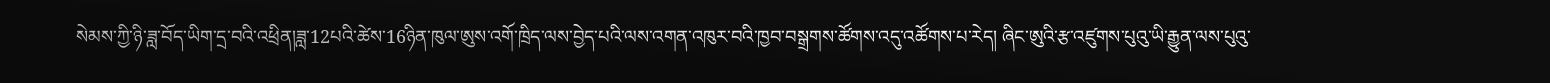སེམས་ཀྱི་ཉི་ཟླ་བོད་ཡིག་དྲ་བའི་འཕྲིན།ཟླ་12པའི་ཚེས་16ཉིན་ཁུལ་ཨུས་འགོ་ཁྲིད་ལས་བྱེད་པའི་ལས་འགན་འཁུར་བའི་ཁྱབ་བསྒྲགས་ཚོགས་འདུ་འཚོགས་པ་རེད། ཞིང་ཨུའི་རྩ་འཛུགས་པུའུ་ཡི་རྒྱུན་ལས་པུའུ་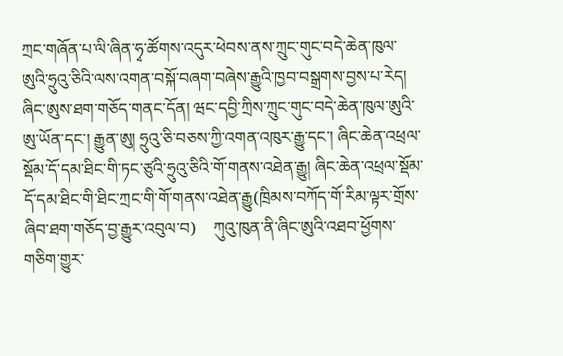ཀྲང་གཞོན་པ་ལི་ཞིན་ཧྭ་ཚོགས་འདུར་ཕེབས་ནས་ཀྲུང་གུང་བདེ་ཆེན་ཁུལ་ཨུའི་ཧྲུའུ་ཅིའི་ལས་འགན་བསྐོ་བཞག་བཞེས་རྒྱུའི་ཁྱབ་བསྒྲགས་བྱས་པ་རེད།
ཞིང་ཨུས་ཐག་གཅོད་གནང་དོན། ཝང་དབྱི་ཀྲིས་ཀྲུང་གུང་བདེ་ཆེན་ཁུལ་ཨུའི་ཨུ་ཡོན་དང་། རྒྱུན་ཨུ། ཧྲུའུ་ཅི་བཅས་ཀྱི་འགན་འཁུར་རྒྱུ་དང་། ཞིང་ཆེན་འཕྲལ་སྡོམ་དོ་དམ་ཐིང་གི་ཏང་ཙུའི་ཧྲུའུ་ཅིའི་གོ་གནས་འཐེན་རྒྱུ། ཞིང་ཆེན་འཕྲལ་སྡོམ་དོ་དམ་ཐིང་གི་ཐིང་ཀྲང་གི་གོ་གནས་འཐེན་རྒྱུ(ཁྲིམས་བཀོད་གོ་རིམ་ལྟར་གྲོས་ཞིབ་ཐག་གཅོད་བྱ་རྒྱུར་འབུལ་བ)    ཀུའུ་ཁུན་ནི་ཞིང་ཨུའི་འཐབ་ཕྱོགས་གཅིག་གྱུར་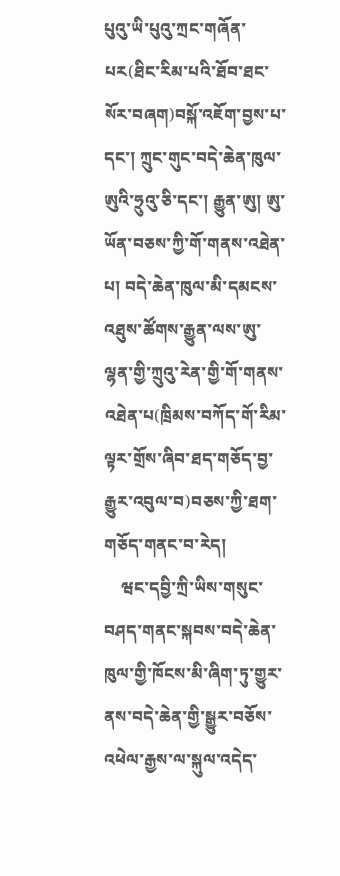པུའུ་ཡི་པུའུ་ཀྲང་གཞོན་པར(ཐིང་རིམ་པའི་ཐོབ་ཐང་སོར་བཞག)བསྐོ་འཇོག་བྱས་པ་དང་། ཀྲུང་གུང་བདེ་ཆེན་ཁུལ་ཨུའི་ཧྲུའུ་ཅི་དང་། རྒྱུན་ཨུ། ཨུ་ཡོན་བཅས་ཀྱི་གོ་གནས་འཐེན་པ། བདེ་ཆེན་ཁུལ་མི་དམངས་འཐུས་ཚོགས་རྒྱུན་ལས་ཨུ་ལྷན་གྱི་ཀྲུའུ་རེན་གྱི་གོ་གནས་འཐེན་པ(ཁྲིམས་བཀོད་གོ་རིམ་ལྟར་གྲོས་ཞིབ་ཐད་གཅོད་བྱ་རྒྱུར་འབུལ་བ)བཅས་ཀྱི་ཐག་གཅོད་གནང་བ་རེད།
    ཝང་དབྱི་ཀྲི་ཡིས་གསུང་བཤད་གནང་སྐབས་བདེ་ཆེན་ཁུལ་གྱི་ཁོངས་མི་ཞིག་ཏུ་གྱུར་ནས་བདེ་ཆེན་གྱི་སྒྱུར་བཅོས་འཕེལ་རྒྱས་ལ་སྐུལ་འདེད་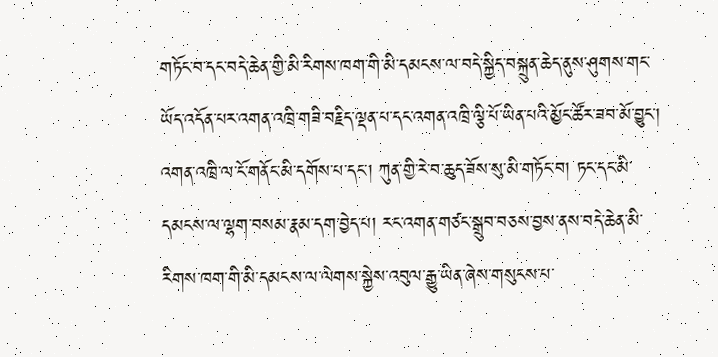གཏོང་བ་དང་བདེ་ཆེན་གྱི་མི་རིགས་ཁག་གི་མི་དམངས་ལ་བདེ་སྐྱིད་བསྐྲུན་ཆེད་ནུས་ཤུགས་གང་ཡོད་འདོན་པར་འགན་འཁྲི་གཟི་བརྗིད་ལྡན་པ་དང་འགན་འཁྲི་ལྕི་པོ་ཡིན་པའི་མྱོང་ཚོར་ཟབ་མོ་བྱུང་། འགན་འཁྲི་ལ་ངོ་གནོང་མི་དགོས་པ་དང་། ཀུན་གྱི་རེ་བ་ཆུད་ཟོས་སུ་མི་གཏོང་བ། ཏང་དང་མི་དམངས་ལ་ལྷག་བསམ་རྣམ་དག་བྱེད་པ། རང་འགན་གཙང་སྒྲུབ་བཅས་བྱས་ནས་བདེ་ཆེན་མི་རིགས་ཁག་གི་མི་དམངས་ལ་ལེགས་སྐྱེས་འབུལ་རྒྱུ་ཡིན་ཞེས་གསུངས་པ་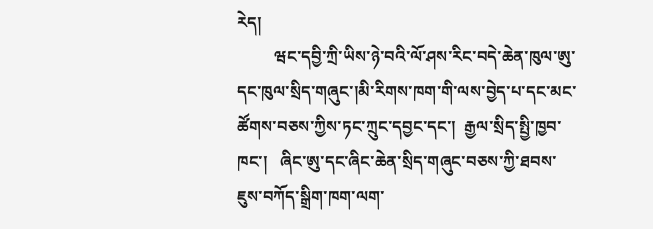རེད།
         ཝང་དབྱི་ཀྲི་ཡིས་ཉེ་བའི་ལོ་ཤས་རིང་བདེ་ཆེན་ཁུལ་ཨུ་དང་ཁུལ་སྲིད་གཞུང་།མི་རིགས་ཁག་གི་ལས་བྱེད་པ་དང་མང་ཚོགས་བཅས་ཀྱིས་ཏང་ཀྲུང་དབྱང་དང་།  རྒྱལ་སྲིད་སྤྱི་ཁྱབ་ཁང་།   ཞིང་ཨུ་དང་ཞིང་ཆེན་སྲིད་གཞུང་བཅས་ཀྱི་ཐབས་ཇུས་བཀོད་སྒྲིག་ཁག་ལག་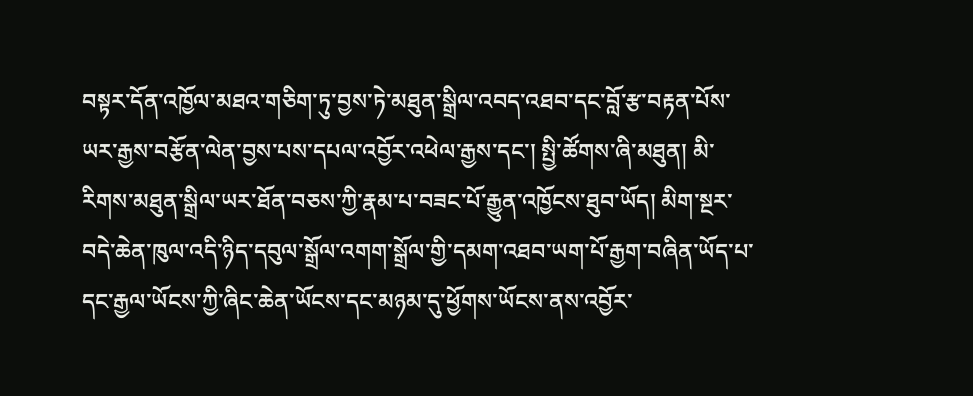བསྟར་དོན་འཁྱོལ་མཐའ་གཅིག་ཏུ་བྱས་ཏེ་མཐུན་སྒྲིལ་འབད་འཐབ་དང་བློ་རྩ་བརྟན་པོས་ཡར་རྒྱས་བརྩོན་ལེན་བྱས་པས་དཔལ་འབྱོར་འཕེལ་རྒྱས་དང་། སྤྱི་ཚོགས་ཞི་མཐུན། མི་རིགས་མཐུན་སྒྲིལ་ཡར་ཐོན་བཅས་ཀྱི་རྣམ་པ་བཟང་པོ་རྒྱུན་འཁྱོངས་ཐུབ་ཡོད། མིག་སྔར་བདེ་ཆེན་ཁུལ་འདི་ཉིད་དབུལ་སྒྲོལ་འགག་སྒྲོལ་གྱི་དམག་འཐབ་ཡག་པོ་རྒྱག་བཞིན་ཡོད་པ་དང་རྒྱལ་ཡོངས་ཀྱི་ཞིང་ཆེན་ཡོངས་དང་མཉམ་དུ་ཕྱོགས་ཡོངས་ནས་འབྱོར་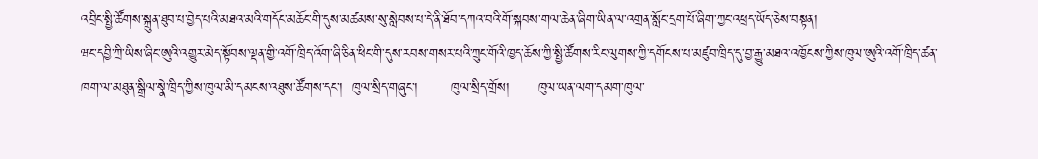འབྲིང་སྤྱི་ཚོགས་སྐྲུན་ཐུབ་པ་བྱེད་པའི་མཐའ་མའི་གདོང་མཆོང་གི་དུས་མཚམས་སུ་སླེབས་པ་དེ་ནི་ཐོབ་དཀའ་བའི་གོ་སྐབས་གལ་ཆེན་ཞིག་ཡིན་ལ་འགྲན་སློང་དྲག་པོ་ཞིག་ཀྱང་འཕྲད་ཡོད་ཅེས་བསྟན།
ཝང་དབྱི་ཀྲི་ཡིས་ཞིང་ཨུའི་འགྱུར་མེད་སྟོབས་ལྡན་གྱི་འགོ་ཁྲིད་འོག་ཞི་ཅིན་ཕིང་གི་དུས་རབས་གསར་པའི་ཀྲུང་གོའི་ཁྱད་ཆོས་ཀྱི་སྤྱི་ཚོགས་རིང་ལུགས་ཀྱི་དགོངས་པ་མཛུབ་ཁྲིད་དུ་བྱ་རྒྱུ་མཐའ་འཁྱོངས་ཀྱིས་ཁུལ་ཨུའི་འགོ་ཁྲིད་ཚན་ཁག་ལ་མཐུན་སྒྲིལ་སྣེ་ཁྲིད་ཀྱིས་ཁུལ་མི་དམངས་འཐུས་ཚོགས་དང་།  ཁུལ་སྲིད་གཞུང་།       ཁུལ་སྲིད་གྲོས།      ཁུལ་ཡན་ལག་དམག་ཁུལ་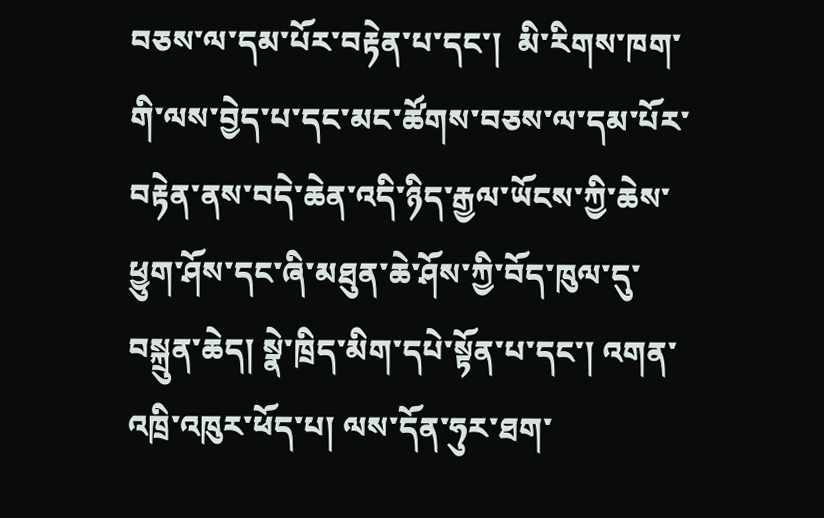བཅས་ལ་དམ་པོར་བརྟེན་པ་དང་།  མི་རིགས་ཁག་གི་ལས་བྱེད་པ་དང་མང་ཚོགས་བཅས་ལ་དམ་པོར་བརྟེན་ནས་བདེ་ཆེན་འདི་ཉིད་རྒྱལ་ཡོངས་ཀྱི་ཆེས་ཕྱུག་ཤོས་དང་ཞི་མཐུན་ཆེ་ཤོས་ཀྱི་བོད་ཁུལ་དུ་བསྐྲུན་ཆེད། སྣེ་ཁྲིད་མིག་དཔེ་སྟོན་པ་དང་། འགན་འཁྲི་འཁུར་ཕོད་པ། ལས་དོན་ཧུར་ཐག་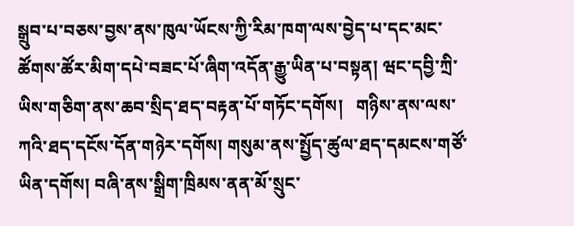སྒྲུབ་པ་བཅས་བྱས་ནས་ཁུལ་ཡོངས་ཀྱི་རིམ་ཁག་ལས་བྱེད་པ་དང་མང་ཚོགས་ཚོར་མིག་དཔེ་བཟང་པོ་ཞིག་འདོན་རྒྱུ་ཡིན་པ་བསྟན། ཝང་དབྱི་ཀྲི་ཡིས་གཅིག་ནས་ཆབ་སྲིད་ཐད་བརྟན་པོ་གཏོང་དགོས།   གཉིས་ནས་ལས་ཀའི་ཐད་དངོས་དོན་གཉེར་དགོས། གསུམ་ནས་སྤྱོད་ཚུལ་ཐད་དམངས་གཙོ་ཡིན་དགོས། བཞི་ནས་སྒྲིག་ཁྲིམས་ནན་མོ་སྲུང་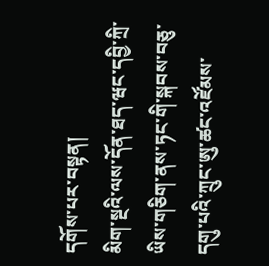དགོས་པར་བསྟན།
མིག་སྔའི་ལས་དོན་ཐད་ཝང་དབྱི་ཀྲི་ཡིས་གཅིག་ནས་ཏང་གི་སྐབས་བཅུ་དགུ་པའི་ཀྲུང་ཨུ་ཚང་འཛོམས་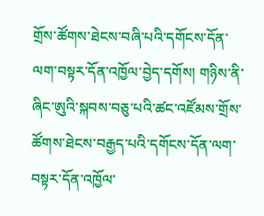གྲོས་ཚོགས་ཐེངས་བཞི་པའི་དགོངས་དོན་ལག་བསྟར་དོན་འཁྱོལ་བྱེད་དགོས། གཉིས་ནི་ཞིང་ཨུའི་སྐབས་བཅུ་པའི་ཚང་འཛོམས་གྲོས་ཚོགས་ཐེངས་བརྒྱད་པའི་དགོངས་དོན་ལག་བསྟར་དོན་འཁྱོལ་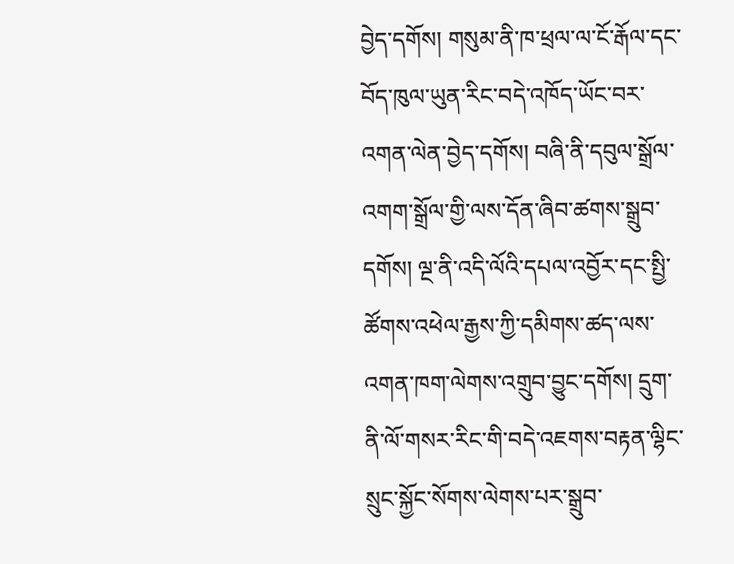བྱེད་དགོས། གསུམ་ནི་ཁ་ཕྲལ་ལ་ངོ་རྒོལ་དང་བོད་ཁུལ་ཡུན་རིང་བདེ་འཁོད་ཡོང་བར་འགན་ལེན་བྱེད་དགོས། བཞི་ནི་དབུལ་སྒྲོལ་འགག་སྒྲོལ་གྱི་ལས་དོན་ཞིབ་ཚགས་སྒྲུབ་དགོས། ལྔ་ནི་འདི་ལོའི་དཔལ་འབྱོར་དང་སྤྱི་ཚོགས་འཕེལ་རྒྱས་ཀྱི་དམིགས་ཚད་ལས་འགན་ཁག་ལེགས་འགྲུབ་བྱུང་དགོས། དྲུག་ནི་ལོ་གསར་རིང་གི་བདེ་འཇགས་བརྟན་ལྷིང་སྲུང་སྐྱོང་སོགས་ལེགས་པར་སྒྲུབ་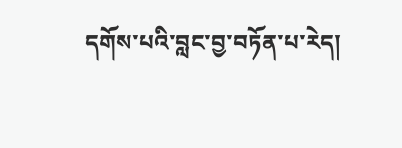དགོས་པའི་བླང་བྱ་བཏོན་པ་རེད།